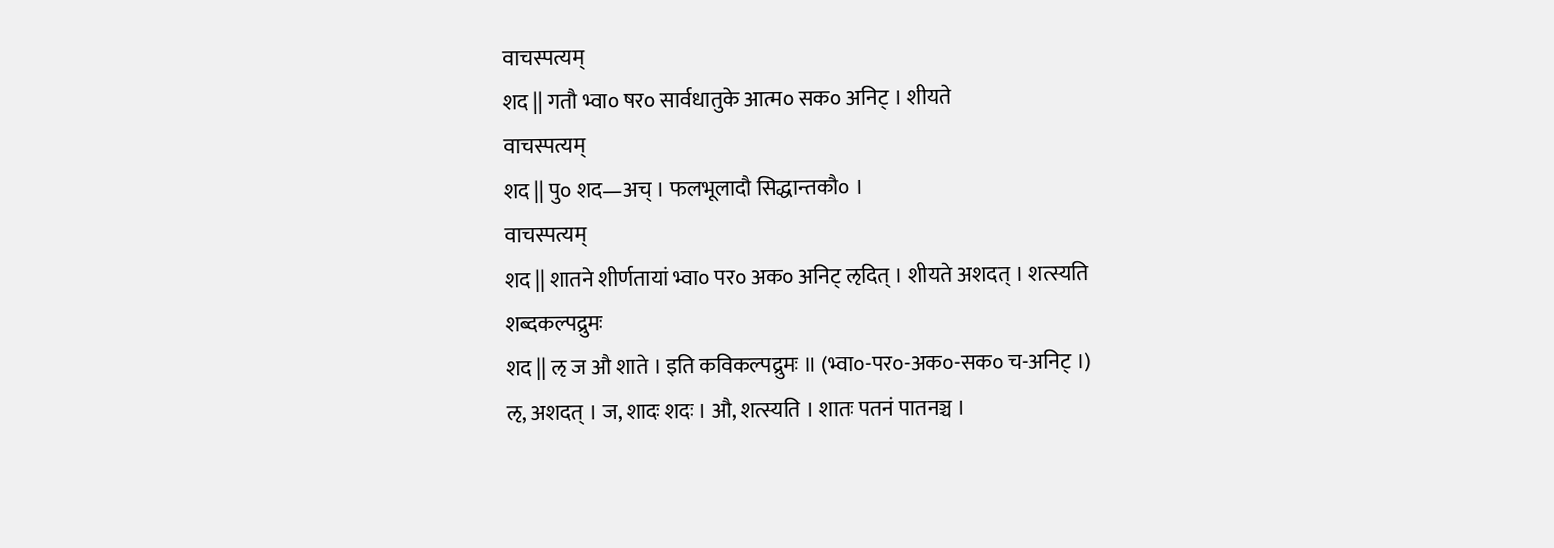वाचस्पत्यम्
शद || गतौ भ्वा० षर० सार्वधातुके आत्म० सक० अनिट् । शीयते
वाचस्पत्यम्
शद || पु० शद—अच् । फलभूलादौ सिद्धान्तकौ० ।
वाचस्पत्यम्
शद || शातने शीर्णतायां भ्वा० पर० अक० अनिट् ऌदित् । शीयते अशदत् । शत्स्यति
शब्दकल्पद्रुमः
शद || ऌ ज औ शाते । इति कविकल्पद्रुमः ॥ (भ्वा०-पर०-अक०-सक० च-अनिट् ।)
ऌ, अशदत् । ज, शादः शदः । औ, शत्स्यति । शातः पतनं पातनञ्च ।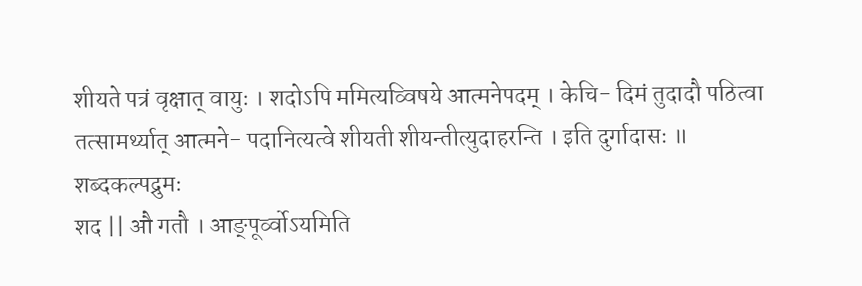शीयते पत्रं वृक्षात् वायुः । शदोऽपि ममित्यव्विषये आत्मनेपदम् । केचि- दिमं तुदादौ पठित्वा तत्सामर्थ्यात् आत्मने- पदानित्यत्वे शीयती शीयन्तीत्युदाहरन्ति । इति दुर्गादासः ॥
शब्दकल्पद्रुमः
शद || औ गतौ । आङ्पूर्व्वोऽयमिति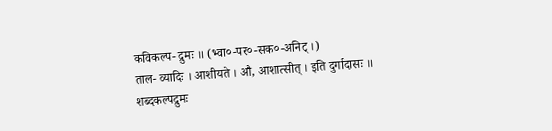कविकल्प- द्रुमः ॥ (भ्वा०-पर०-सक०-अनिट् ।)
ताल- व्यादिः । आशीयते । औ, आशात्सीत् । इति दुर्गादासः ॥
शब्दकल्पद्रुमः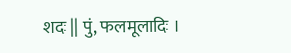शदः || पुं, फलमूलादिः ।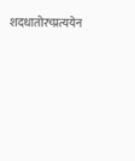शदधातोरच्प्रत्ययेन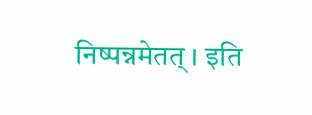निष्पन्नमेतत् । इति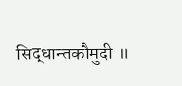सिद्धान्तकौमुदी ॥